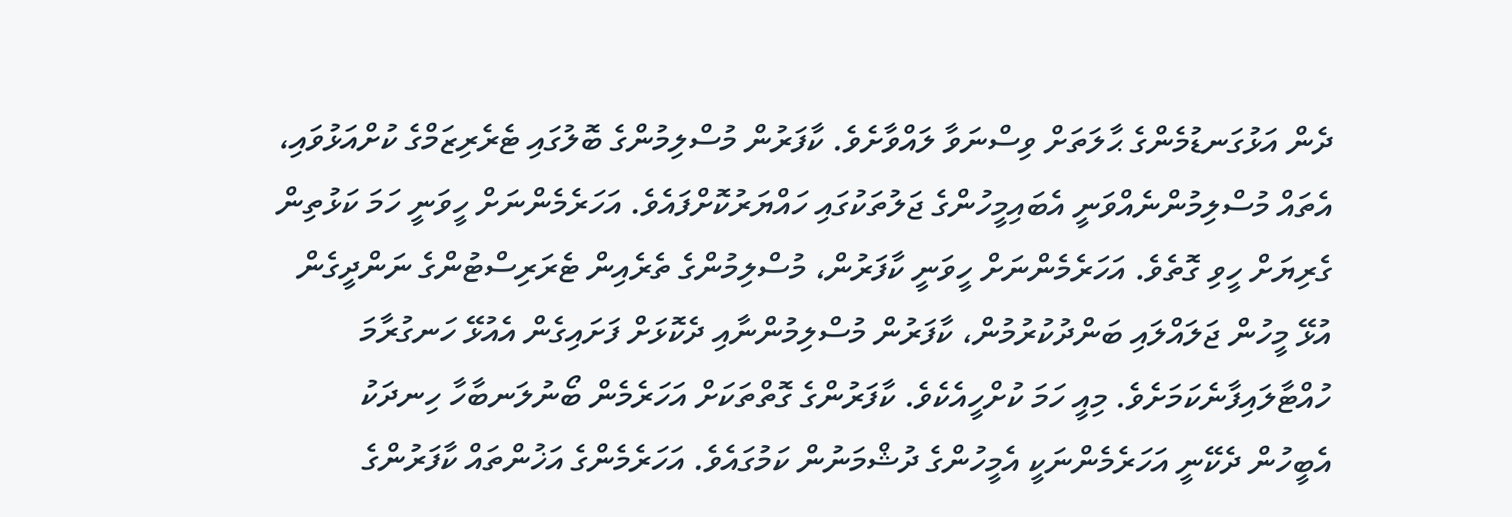ދެން އަޅުގަނޑުމެންގެ ޙާލަތަށް ވިސްނަވާ ލައްވާށެވެ. ކާފަރުން މުސްލިމުންގެ ބޮލުގައި ޓެރެރިޒަމްގެ ކުށްއަޅުވައި، އެތައް މުސްލިމުންނެއްވަނީ އެބައިމީހުންގެ ޖަލުތަކުގައި ހައްޔަރުކޮށްފައެވެ. އަހަރެމެންނަށް ހީވަނީ ހަމަ ކަޅުތިން ގެރިޔަށް ހީވި ގޮތެވެ. އަހަރެމެންނަށް ހީވަނީ ކާފަރުން، މުސްލިމުންގެ ތެރެއިން ޓެރަރިސްޓުންގެ ނަންދީގެން އުޅޭ މީހުން ޖަލައްލައި ބަންދުކުރުމުން، ކާފަރުން މުސްލިމުންނާއި ދެކޮޅަށް ފަށައިގެން އެއުޅޭ ހަނގުރާމަ ހުއްޓާލައިފާނެކަމަށެވެ. މިއީ ހަމަ ކުށްހީއެކެވެ. ކާފަރުންގެ ގޮތްތަކަށް އަހަރެމެން ބޯނުލަނބާހާ ހިނދަކު އެބީހުން ދެކޭނީ އަހަރެމެންނަކީ އެމީހުންގެ ދުޝްމަނުން ކަމުގައެވެ. އަހަރެމެންގެ އަޚުންތައް ކާފަރުންގެ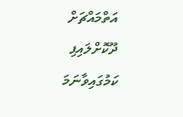އަތްމައްޗަށް ދޫކޮށްލައިފި ކަމުގައިވާނަމަ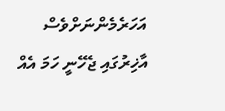އަހަރެމެންނަށްވެސް އާޚިރުގައި ޖެހޭނީ ހަމަ އެއް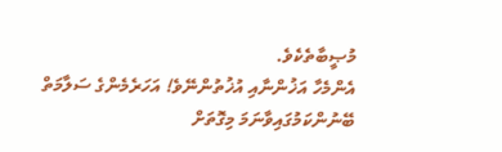މުޞީބާތެކެވެ.
އެންމެހާ އަޚުންނާއި އުޚުތުންނޭވެ! އަހަރެމެންގެ ސަލާމަތް ބޭނުންކަމުގައިވާނަމަ މިގޮތަށް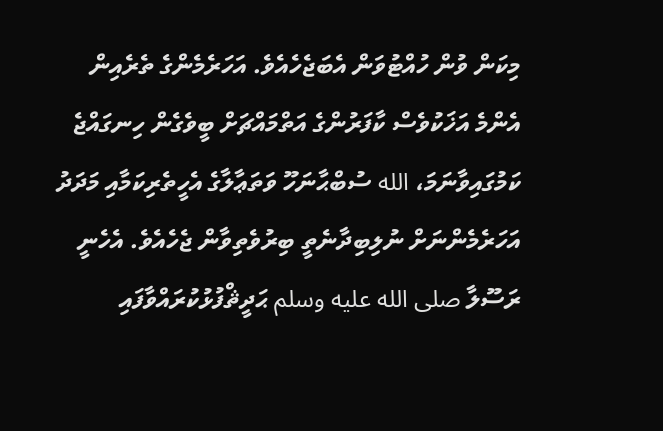މިކަން ވުން ހުއްޓުވަން އެބަޖެހެއެވެ. އަހަރެމެންގެ ތެރެއިން އެންމެ އަޚަކުވެސް ކާފަރުންގެ އަތްމައްޗަށް ބީވެގެން ހިނގައްޖެ ކަމުގައިވާނަމަ، الله ސުބްޙާނަހޫ ވަތަޢާލާގެ އެހީތެރިކަމާއި މަދަދު އަހަރެމެންނަށް ނުލިބިދާނެތީ ބިރުވެތިވާން ޖެހެއެވެ. އެހެނީ ރަސޫލާ صلى الله عليه وسلم ޙަދީޘްފުޅުކުރައްވާފައި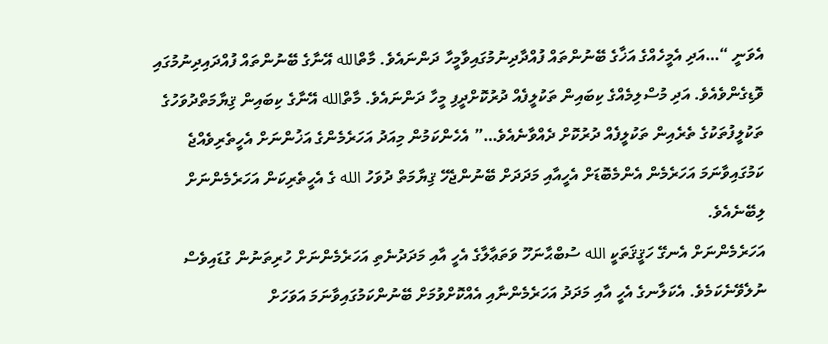އެވަނީ “…އަދި އެމީހެއްގެ އަޚާގެ ބޭނުންތައް ފުއްދާދިނުމުގައިވާމީހާ ދަންނައެވެ. މާތްالله އޭނާގެ ބޭނުންތައް ފުއްދައިދިނުމުގައި ވޮޑިގެންވެއެވެ. އަދި މުސްލިމެއްގެ ކިބައިން ތަކުލީފެއް ދުރުކޮށްދީފި މީހާ ދަންނައެވެ. މާތްالله އޭނާގެ ކިބައިން ޤިޔާމަތްދުވަހުގެ ތަކުލީފުތަކުގެ ތެރެއިން ތަކުލީފެއް ދުރުކޮށް ދެއްވާނެއެވެ…” އެހެންކަމުން މިއަދު އަހަރެމެންގެ އަޚުންނަށް އެހީތެރިވެއްޖެ ކަމުގައިވާނަމަ އަހަރެމެން އެންމެބޮޑަށް އެހީއާއި މަދަދަށް ބޭނުންޖެހޭ ޤިޔާމަތް ދުވަހު الله ގެ އެހީތެރިކަން އަހަރެމެންނަށް ލިބޭނެއެވެ.
އަހަރެމެންނަށް އެނގޭ ހަޤީޤަތަކީ الله ސުބްޙާނަހޫ ވަތަޢާލާގެ އެހީ އާއި މަދަދުނެތި އަހަރެމެންނަށް ހުރިތަނުން ގުޑައިވެސް ނުލެވޭނެކަމެވެ. އެކަލާނގެ އެހީ އާއި މަދަދު އަހަރެމެންނާއި އެއްކޮށްވުމަށް ބޭނުންކަމުގައިވާނަމަ އަވަހަށް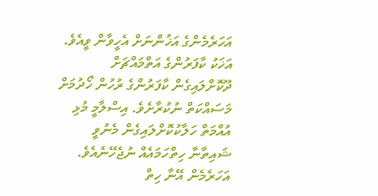އަހަރެމެންގެ އަޚުންނަށް އެހީވާން ވީއެވެ. އަޚަކު ކާފަރުންގެ އަތްމައްޗަށް ދޫކޮށްލައިގެން ކާފަރުންގެ ރުހުން ހޯދުމަށް މަސައްކަތް ނުކުރާށެވެ. އިސްލާމީ މުޅި އުއްމަތް ހަލާކުކޮށްލައިގެން މެނުވީ ޝައިތާނާ ހިތްހަމައެއް ނުޖެހޭނެއެވެ. އަހަރެމެން އޭނާ ހިތް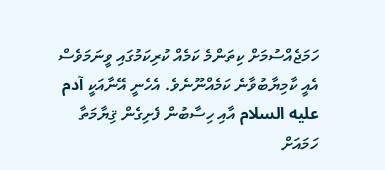ހަމަޖެއްސުމަށް ކިތަންމެ ކަމެއް ކުރިކަމުގައި ވީނަމަވެސް އެއީ ކާމިޔާބުވާނެ ކަމެއްނޫނެވެ. އެހެނީ އޭނާއަކީ آدم عليه السلام އާއި ހިސާބުން ފެށިގެން ޤިޔާމަތާ ހަމައަށް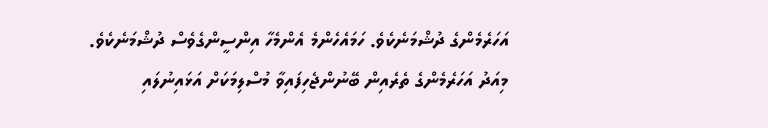އަހަރެމެންގެ ދުޝްމަނެކެވެ. ހަމައެހެންމެ އެންމެހާ އިންސީންގެވެސް ދުޝްމަނެކެވެ.
މިއަދު އަހަރެމެންގެ ތެރެއިން ބޭނުންޖެހިފައިވާ މުސްލިމަކަށް އަޅައިނުލައި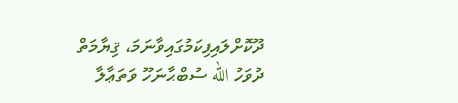ދޫކޮށްލައިފިކަމުގައިވާނަމަ، ޤިޔާމަތް ދުވަހު الله ސުބްޙާނަހޫ ވަތަޢާލާ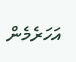އަހަރެމެން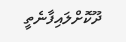ދޫކޮށްލައިފާނެތީ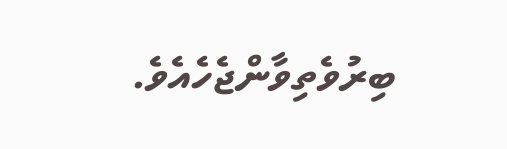ބިރުވެތިވާންޖެހެއެވެ.